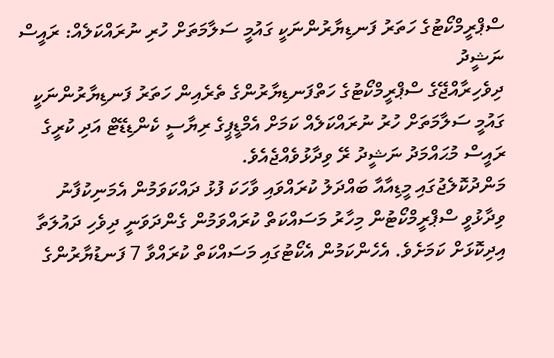ސްޕްރީމްކޯޓުގެ ހަތަރު ފަނޑިޔާރުންނަކީ ގައުމީ ސަލާމަތަށް ހުރި ނުރައްކަލެއް: ރައީސް ނަޝީދު
ދިވެހިރާއްޖޭގެ ސްޕްރީމްކޯޓުގެ ހަތްފަނޑިޔާރުންގެ ތެރެއިން ހަތަރު ފަނޑިޔާރުންނަކީ ގައުމީ ސަލާމަތަށް ހުރު ނުރައްކަލެއް ކަމަށް އެމްޑީޕީގެ ރިޔާސީ ކެންޑިޑޭޓް އަދި ކުރީގެ ރައީސް މުޙައްމަދު ނަޝީދު ރޭ ވިދާޅުވެއްޖެއެވެ.
މަންދުކޮލެޖުގައި މީޑިއާއާ ބައްދަލު ކުރައްވައި ވާހަކަ ފުޅު ދައްކަވަމުން އެމަނިކުފާނު ވިދާޅުވީ ސްޕްރީމްކޯޓުން މިހާރު މަސައްކަތް ކުރައްވަމުން ގެންދަވަނީ ދިވެހި ދައުލަތާ އިދިކޮޅަށް ކަމަށެވެ. އެހެންކަމުން އެކޯޓުގައި މަސައްކަތް ކުރައްވާ 7 ފަނޑުޔާރުންގެ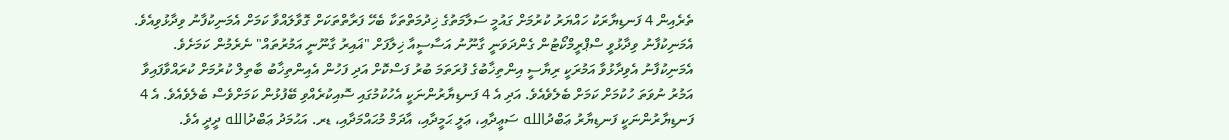ތެރެއިން 4 ފަނޑިޔާރަކު ހައްޔަރު ކުރުމަށް ގައުމީ ސަލާމަތުގެ ޚިދުމަތްތަކާ ބެހޭ ފަރާތްތަކަށް ގޮވާލައްވާ ކަމަށް އެމަނިކުފާނު ވިދާޅުވިއެވެ.
އެމަނިކުފާނު ވިދާޅުވީ ސްޕްރީމްކޯޓުން ގެންދަވަނީ ގާނޫނު އަސާސީއާ ޚިލާފަށް "ޣައިރު ގާނޫނީ އަމުރުތައް" ނެރެމުން ކަމަށެވެ. އެމަނިކުފާނު އެވިދާޅުވާ އަމުރަކީ ރިޔާސީ އިންތިޚާބުގެ ފުރަތަމަ ބުރު ފަސްކޮށް އަދި ފަހުން އެއިންތިޚާބު ބާތިލް ކުރުމަށް ކުރައްވާފައިވާ އަމުރު ނުވަތަ ހުކުމަށް ކަމަށް ބެލެވެއެވެ. އަދި އެ 4 ފަނޑިޔާރުންނަކީ އެހުކުމުގައި ސޮއިކުރެއްވި ބޭފުޅުން ކަމަށްވެސް ބެލެވެއެވެ. އެ 4 ފަނޑިޔާރުންނަކީ ފަނޑިޔާރު ޢަބްދުالله ސަޢީދާއި، ޢަލީ ޙަމީދާއި، އާދަމް މުޙައްމަދާއި، ޑރ. އަޙުމަދު ޢަބްދުالله ދީދީ އެވެ.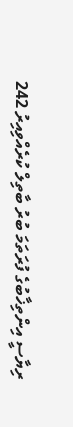ރިޔާސީ އިންތިޚާބުގެ ފުރަތަމަ ބުރު ބާތިލް ކުރެއްވިއިރު 242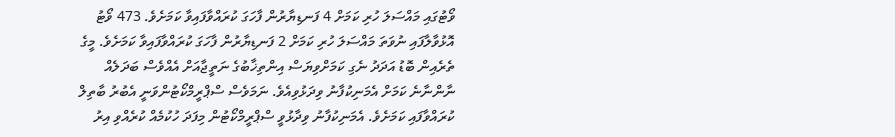ވޯޓުގައި މައްސަލަ ހުރި ކަމަށް 4 ފަނޑިޔާރުން ފާހަގަ ކުރައްވާފައިވާ ކަމަށެވެ. 473 ވޯޓު އޮޅުވާލާފައި ނުވަތަ މައްސަލަ ހުރި ކަމަށް 2 ފަނޑިޔާރުން ފާހަގަ ކުރައްވާފައިވާ ކަމަށެވެ. މީގެ ތެރެއިން ބޮޑު އަދަދު ނެގި ކަމަށްވިޔަސް އިންތިޚާބުގެ ނަތީޖާއަށް އެއްވެސް ބަދަލެއް ނާންނާނެ ކަމަށް އެމަނިކުފާނު ވިދަޅުވިއެވެ. ނަމަވެސް ސްޕްރީމްކޯޓުންވަނީ އެބުރު ބާތިލް ކުރައްވާފައި ކަމަށެވެ. އެމަނިކުފާނު ވިދާޅުވީ ސްޕްރީމްކޯޓުން މިފަދަ ހުކުމެއް ކުރެއްވި އިރު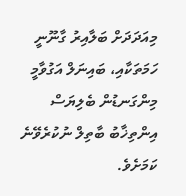މިއަދަދަށް ބަލާއިރު ގާނޫނީ ހަމަތަކާއި، ބައިނަލް އަގުވާމީ މިންގަނޑުން ބެލިޔަސް އިންތިޚާބު ބާތިލް ނުކުރެވޭނެ ކަމަށެވެ.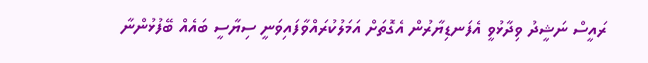ރައީސް ނަޝީދު ވިދާޅުވީ އެފަނޑިޔާރުން އެގޮތަށް އަމަލުކުރައްވާފައިވަނީ ސިޔާސީ ބައެއް ބޭފުޅުންނާ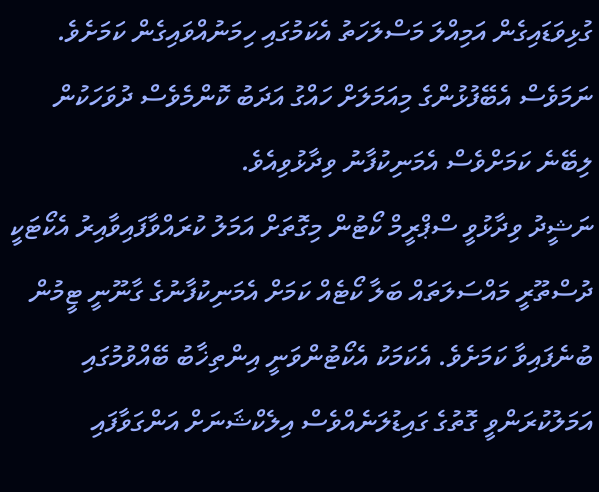ގުޅިވަޑައިގެން އަމިއްލަ މަސްލަހަތު އެކަމުގައި ހިމަނުއްވައިގެން ކަމަށެވެ. ނަމަވެސް އެބޭފުޅުންގެ މިއަމަލަށް ހައްގު އަދަބު ކޮންމެވެސް ދުވަހަކުން ލިބޭނެ ކަމަށްވެސް އެމަނިކުފާނު ވިދާޅުވިއެވެ.
ނަޝީދު ވިދާޅުވީ ސްޕްރީމް ކޯޓުން މިގޮތަށް އަމަލު ކުރައްވާފައިވާއިރު އެކޯޓަކީ ދުސްތޫރީ މައްސަލަތައް ބަލާ ކޯޓެއް ކަމަށް އެމަނިކުފާނުގެ ގާނޫނީ ޓީމުން ބުނެފައިވާ ކަމަށެވެ. އެކަމަކު އެކޯޓުންވަނީ އިންތިޚާބު ބޭއްވުމުގައި އަމަލުކުރަންވީ ގޮތުގެ ގައިޑުލަނެއްވެސް އިލެކްޝަނަށް އަންގަވާފައި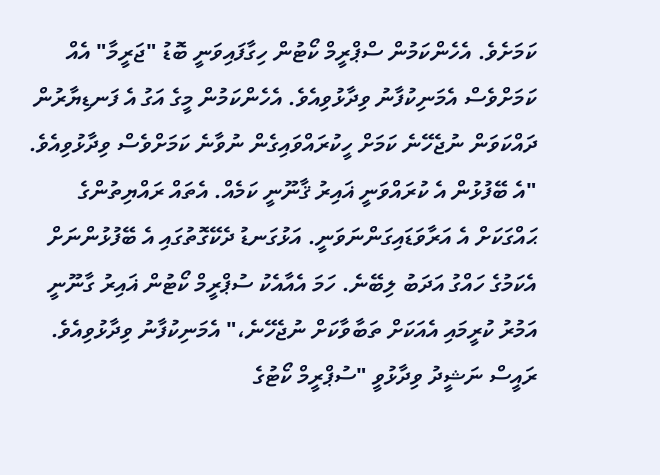ކަމަށެވެ. އެހެންކަމުން ސްޕްރީމް ކޯޓުން ހިގާފައިވަނީ ބޮޑު "ޖަރީމާ" އެއް ކަމަށްވެސް އެމަނިކުފާނު ވިދާޅުވިއެވެ. އެހެންކަމުން މީގެ އަގު އެ ފަނޑިޔާރުން ދައްކަވަން ނުޖެހޭނެ ކަމަށް ހީކުރައްވައިގެން ނުވާނެ ކަމަށްވެސް ވިދާޅުވިއެވެ. "އެ ބޭފުޅުން އެ ކުރައްވަނީ ޣައިރު ޤާނޫނީ ކަމެއް. އެތައް ރައްޔިތުންގެ ޙައްގަކަށް އެ އަރާވަޑައިގަންނަވަނީ. އަޅުގަނޑު ދެކޭގޮތުގައި އެ ބޭފުޅުންނަށް އެކަމުގެ ހައްގު އަދަބު ލިބޭނެ. ހަމަ އެއާއެކު ސުޕްރީމް ކޯޓުން ޣައިރު ގާނޫނީ އަމުރު ކުރީމައި އެއަކަށް ތަބާވާކަށް ނުޖެހޭނެ،" އެމަނިކުފާނު ވިދާޅުވިއެވެ.
ރައީސް ނަޝީދު ވިދާޅުވީ "ސުޕްރީމް ކޯޓުގެ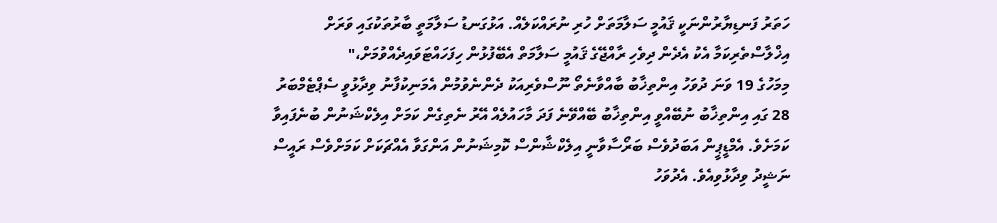ހަތަރު ފަނޑިޔާރުންނަކީ ޤައުމީ ސަލާމަތަށް ހުރި ނުރައްކަލެއް. އަޅުގަނޑު ސަލާމަތީ ބާރުތަކުގައި ވަރަށް އިޚްލާސްތެރިކަމާ އެކު އެދެން ދިވެހި ރާއްޖޭގެ ޤައުމީ ސަލާމަތް އެބޭފުޅުން ހިފަހައްޓަވައިދެއްވުމަށް،"
މިމަހުގެ 19 ވަނަ ދުވަހު އިންތިޚާބު ބާއްވާނެތޯ ނޫސްވެރިއަކު ދެންނެވުމުން އެމަނިކުފާނު ވިދާޅުވީ ސެޕްޓެމްބަރު 28 ގައި އިންތިޚާބު ނުބޭއްވީ އިންތިޚާބު ބޭއްވޭނެ ފަދަ މާހައުލެއް އޭރު ނެތިގެން ކަމަށް އިލެކްޝަނުން ބުނެފައިވާ ކަމަށެވެ. އެމްޑީޕީން އަބަދުވެސް ބަރޯސާވާނީ އިލެކްޝާންސް ކޮމިޝަނުން އަންގަވާ އެއްޗަކަށް ކަމަށްވެސް ރައީސް ނަޝީދު ވިދާޅުވިއެވެ. އެދުވަހު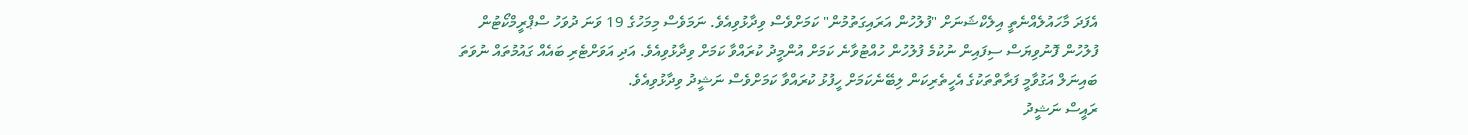އެފަދަ މާހައުލެއްނެތީ އިލެކްޝަނަށް "ފުލުހުން އަރައިގަތުމުން" ކަމަށްވެސް ވިދާޅުވިއެވެ. ނަމަވެސް މިމަހުގެ 19 ވަނަ ދުވަހު ސްޕްރީމްކޯޓުން ފުލުހުން ފޮނުވިޔަސް ސިފައިން ނުކުމެ ފުލުހުން ހުއްޓުވާނެ ކަމަށް އުންމީދު ކުރައްވާ ކަމަށް ވިދާޅުވިއެވެ. އަދި އަވަށްޓެރި ބައެއް ގައުމުތައް ނުވަތަ ބައިނަލް އަގުވާމީ ފަރާތްތަކުގެ އެހީތެރިކަން ލިބޭނެކަމަށް ހީފުޅު ކުރައްވާ ކަމަށްވެސް ނަޝީދު ވިދާޅުވިއެވެ.
ރައީސް ނަޝީދު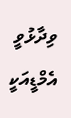ވިދާޅުވީ އެމްޑީއަކީ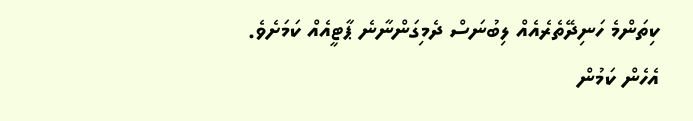ކިތަންމެ ހަނިދޭތެރެއެއް ލިބުނަސް ދެމިގަންނާނެ ޕާޓީއެއް ކަމަށެވެ. އެހެން ކަމުން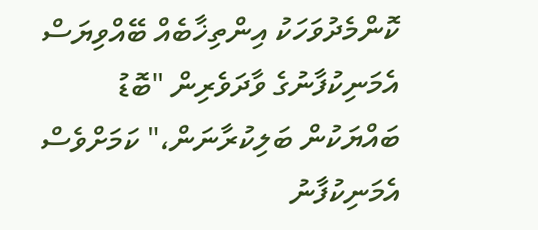ކޮންމެދުވަހަކު އިންތިޚާބެއް ބޭއްވިޔަސް އެމަނިކުފާނުގެ ވާދަވެރިން "ބޮޑު ބައްޔަކުން ބަލިކުރާނަން،" ކަމަށްވެސް އެމަނިކުފާނު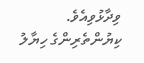ވިދާޅުވިއެވެ.
ކިޔުންތެރިންގެ ހިޔާލު